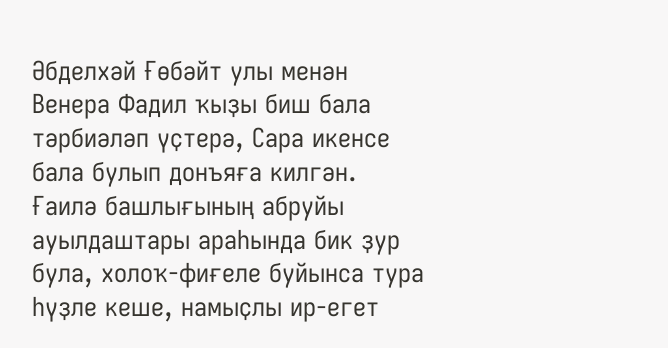Әбделхәй Ғөбәйт улы менән Венера Фадил ҡыҙы биш бала тәрбиәләп үҫтерә, Сара икенсе бала булып донъяға килгән. Ғаилә башлығының абруйы ауылдаштары араһында бик ҙур була, холоҡ-фиғеле буйынса тура һүҙле кеше, намыҫлы ир-егет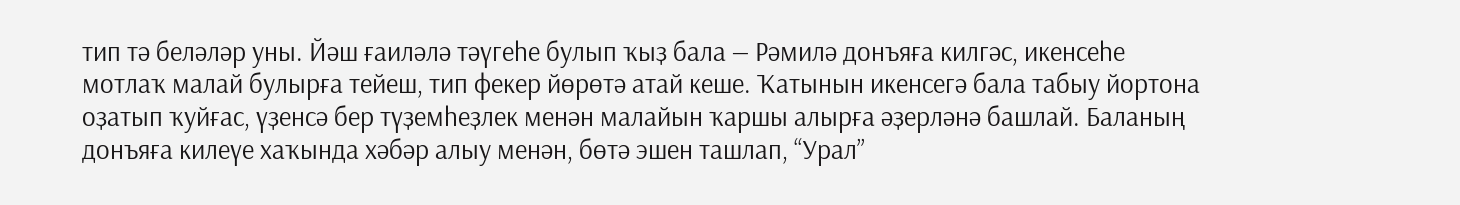тип тә беләләр уны. Йәш ғаиләлә тәүгеһе булып ҡыҙ бала — Рәмилә донъяға килгәс, икенсеһе мотлаҡ малай булырға тейеш, тип фекер йөрөтә атай кеше. Ҡатынын икенсегә бала табыу йортона оҙатып ҡуйғас, үҙенсә бер түҙемһеҙлек менән малайын ҡаршы алырға әҙерләнә башлай. Баланың донъяға килеүе хаҡында хәбәр алыу менән, бөтә эшен ташлап, “Урал”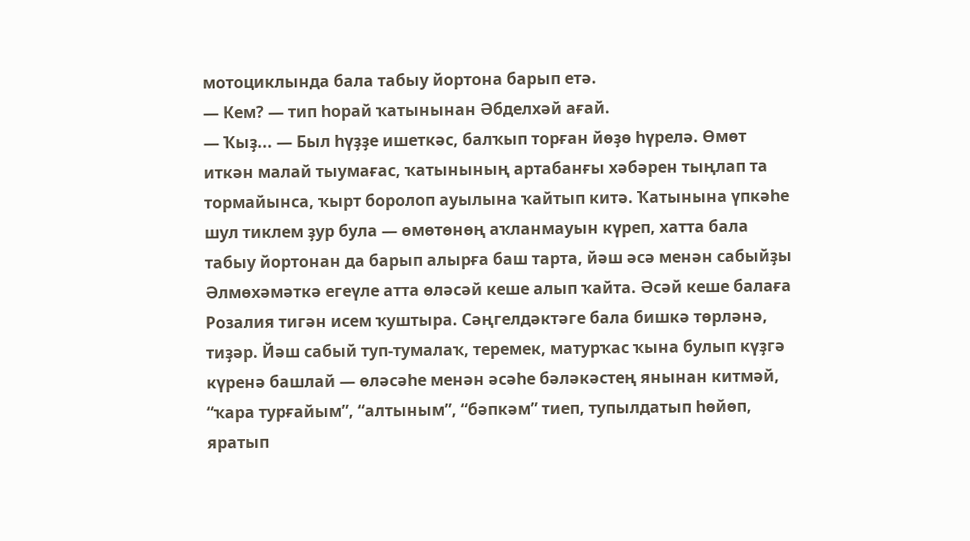мотоциклында бала табыу йортона барып етә.
— Кем? — тип һорай ҡатынынан Әбделхәй ағай.
— Ҡыҙ... — Был һүҙҙе ишеткәс, балҡып торған йөҙө һүрелә. Өмөт иткән малай тыумағас, ҡатынының артабанғы хәбәрен тыңлап та тормайынса, ҡырт боролоп ауылына ҡайтып китә. Ҡатынына үпкәһе шул тиклем ҙур була — өмөтөнөң аҡланмауын күреп, хатта бала табыу йортонан да барып алырға баш тарта, йәш әсә менән сабыйҙы Әлмөхәмәткә егеүле атта өләсәй кеше алып ҡайта. Әсәй кеше балаға Розалия тигән исем ҡуштыра. Сәңгелдәктәге бала бишкә төрләнә, тиҙәр. Йәш сабый туп-тумалаҡ, теремек, матурҡас ҡына булып күҙгә күренә башлай — өләсәһе менән әсәһе бәләкәстең янынан китмәй, “ҡара турғайым”, “алтыным”, “бәпкәм” тиеп, тупылдатып һөйөп, яратып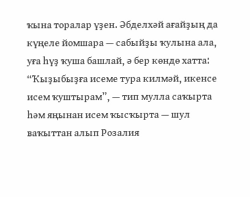ҡына торалар үҙен. Әбделхәй ағайҙың да күңеле йомшара — сабыйҙы ҡулына ала, уға һүҙ ҡуша башлай, ә бер көндө хатта: “Ҡыҙыбыҙға исеме тура килмәй, икенсе исем ҡуштырам”, — тип мулла саҡырта һәм яңынан исем ҡысҡырта — шул ваҡыттан алып Розалия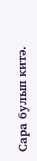Сара булып китә.